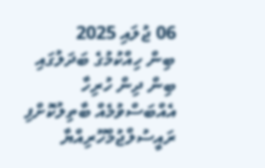06 ޖުލައި 2025
ބިން ހިއްކުމުގެ ބަދަލުގައި ބިން ދިން ހުރިހާ އެއްބަސްވުމެއް ބާތިލުކޮށްފި
ރައީސުލްޖުމްހޫރިއްޔާ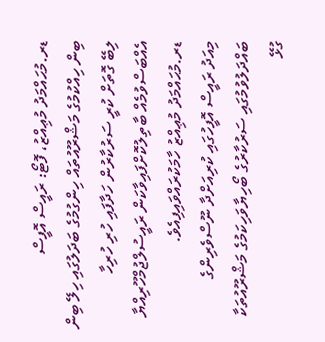ޑރ.މުޙައްމަދު މުޢިއްޒު، ފޮޓޯ: ރައީސް އޮފީސް
ބިން ހިއްކުމުގެ މަޝްރޫއުތައް ހިންގުމުގެ ބަދަލުގައި ހިލޭ ބިން ލިބޭ ގޮތަށް ކުރީ ސަރުކާރުން ހަދާފައި ހުރި ހުރިހާ އެއްބަސްވުމެއް ބާތިލުކޮށްފައިވާކަން ރައީސުލްޖުމްހޫރިއްޔާ ޑރ.މުޙައްމަދު މުޢިއްޒު ހާމަކުރައްވައިފިއެވެ.
މިއަދު ރައީސް އޮފީހުގައި ކުރިއަށްދާ ނޫސްވެރިންގެ ބައްދަލުވުމުގައި ސަރުކާރުގެ ބޯހިޔާވަހިކަމުގެ މަޝްރޫއުތަކާ ގުޅޭ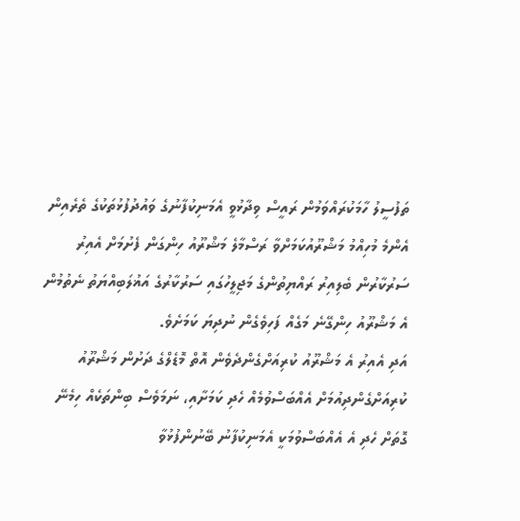ތަފުސީލު ހާމަކުރައްވަމުން ރައީސް ވިދާޅުވީ އެމަނިކުފާނުގެ ވައުދުފުޅުތަކުގެ ތެރެއިން އެންމެ މުހިއްމު މަޝްރޫއުކަމަށްވާ ރަސްމާލެ މަޝްރޫއު ހިންގަން ފެށުމަށް އެއިރު ސަރުކާރުން ބެލިއިރު ރައްޔިތުންގެ މަޖިލީހުގައި ސަރުކާރުގެ އަޣުލަބިއްޔަތު ނެތުމުން އެ މަޝްރޫއު ހިންގޭނެ މަގެއް ފަހިވެގެން ނުދިޔަ ކަމަށެވެ.
އަދި އެއިރު އެ މަޝްރޫއު ކުރިއަށްގެންދެވެން އޮތް މޮޑެލްގެ ދަށުން މަޝްރޫއު ކުރިއަށްގެންދިއުމަށް އެއްބަސްވުމެއް ހެދި ކަމަށާއި، ނަމަވެސް ބިންތަކެއް ހިމެނޭ ގޮތަށް ހެދި އެ އެއްބަސްވުމަކީ އެމަނިކުފާނު ބޭނުންފުޅުވާ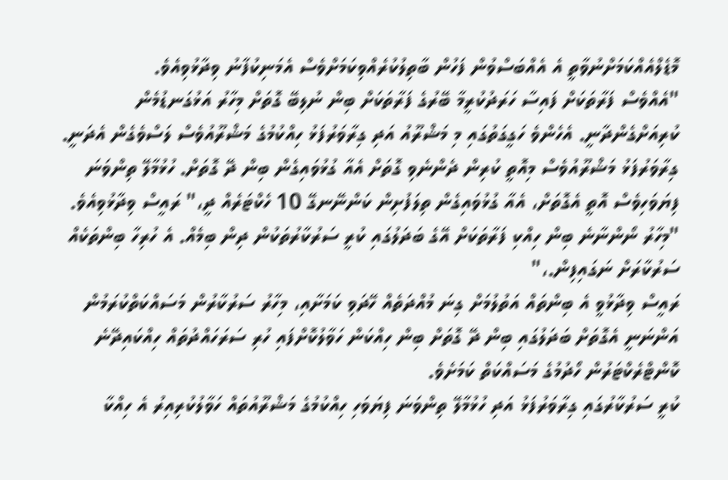މޮޑެލްއެއްކަމަށްނުވާތީ އެ އެއްބަސްވުން ފަހުން ބާތިލުކުރެއްވިކަމަށްވެސް އެމަނިކުފާނު ވިދާޅުވިއެވެ.
"އެއްވެސް ފަރާތަކަށް ފައިސާ ހަރަދުކުރީމާ ބޭރުގެ ފަރާތަކަށް ބިން ނުލިބޭ ގޮތަށް މިހާރު އަޅުގަނޑުމެން ކުރިއަށްގެންދާނީ. އެހެންވެ ހަގީގަތުގައި މި މަޝްރޫއު އަދި ގިރާވަރުފަޅު ހިއްކުމުގެ މަޝްރޫއުވެސް ލަސްވެގެން އެދަނީ. ގިރާވަރުފަޅު މަޝްރޫއުވެސް މިއޮތީ ކުރިން ދެންނެވި ގޮތަށް އެއާ ގުޅުވައިގެން ބިން ދޭ ގޮތަށް. ހުޅުމާލޭ ތިންވަނަ ފިޔަވަހިވެސް އޮތީ އެގޮތަށް، އެއާ ގުޅުވައިގެން ތިލަފުށިން ކަންނޭނގޭ 10 ހެކްޓަރެއް ދީ،" ރައީސް ވިދާޅުވިއެވެ.
"މިހާރު ނޯންނާނެ ބިން ހިއްކި ފަރާތަކަށް އޭގެ ބަދަލުގައި ކުރީ ސަރުކާރުތަކުން ދިން ބިމެއް. އެ ހުރިހާ ބިންތަކެއް ސަރުކާރަށް ނަގައިފިން.،"
ރައީސް ވިދާޅުވީ އެ ބިންތައް އަތުލުމަށް ގިނަ މުއްދަތެއް ހޭދަވި ކަމަށާއި، މިހާރު ސަރުކާރުން މަސައްކަތްކުރަމުން އަންނަނީ އެގޮތަށް ބަދަލުގައި ބިން ދޭ ގޮތަށް ބިން ހިއްކަން ހަވާލުކޮށްފައި ހުރި ސަރަހައްދުތައް ހިއްކައިދޭނެ ކޮންޓްރެކްޓަރުން ހޯދުމުގެ މަސައްކަތް ކަމަށެވެ.
ކުރީ ސަރުކާރުގައި ގިރާވަރުފަޅު އަދި ހުޅުމާލޭ ތިންވަނަ ފިޔަވަހި ހިއްކުމުގެ މަޝްރޫއުތައް ހަވާލުކުރިއިރު އެ ހިއްކާ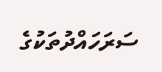ސަރަހައްދުތަކުގެ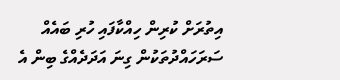އިތުރަށް ކުރިން ހިއްކާފައި ހުރި ބައެއް ސަރަހައްދުތަކުން ގިނަ އަދަދެއްގެ ބިން އެ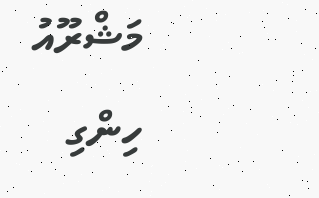މަޝްރޫއު ހިންގި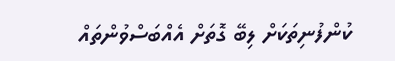ކުންފުނިތަކަށް ލިބޭ ގޮތަށް އެއްބަސްވުންތައް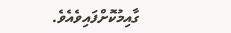ގާއިމުކޮށްފައިވެއެވެ.